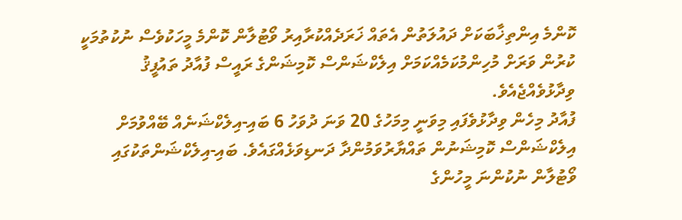ކޮންމެ އިންތިޚާބަކަށް ދައުލަތުން އެތައް ޚަރަދެއްކުރާއިރު ވޯޓުލާން ކޮންމެ މީހަކުވެސް ނުކުތުމަކީ ކުރުން ވަރަށް މުހިންމުކަމެއްކަމަށް އިލެކްޝަންސް ކޮމިޝަންގެ ރައީސް ފުއާދު ތައުފީޤު ވިދާޅުވެއްޖެއެވެ.
ފުއާދު މިހެން ވިދާޅުވެފައި މިވަނީ މިމަހުގެ 20 ވަނަ ދުވަހު 6 ބައި-އިލެކްޝަނެއް ބޭއްވުމަށް އިލެކްޝަންސް ކޮމިޝަނުން ތައްޔާރުވަމުންދާ ދަނޑިވަޅެއްގައެވެ. ބައި-އިލެކްޝަންތަކުގައި ވޯޓުލާން ނުކުންނަ މީހުންގެ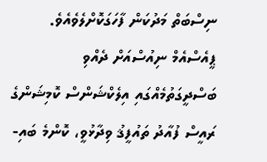ނިސްބަތް މަދުކަން ފާހަގަކޮށްލެވެއެވެ.
ޕީއެސްއެމް ނިއުސްއަށް ދެއްވި ބަސްދީގަތުމެއްގައި އިލެކްޝަންސް ކޮމިޝަންގެ ރައީސް ފުއާދު ތައުފީޤު ވިދާޅުވީ، ކޮންމެ ބައި-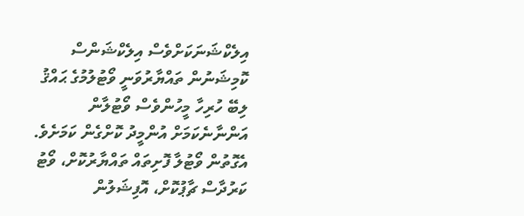އިލެކްޝަނަކަށްވެސް އިލެކްޝަންސް ކޮމިޝަނުން ތައްޔާރުވަނީ ވޯޓުލުމުގެ ޙައްޤު ލިބޭ ހުރިހާ މީހުންވެސް ވޯޓުލާން އަންނާނެކަމަށް އުންމީދު ކޮށްގެން ކަމަށެވެ.
އެގޮތުން ވޯޓުލާ ފޮށިތައް ތައްޔާރުކޮށް، ވޯޓު ކަރުދާސް ޗާޕުކޮށް، އޮފިޝަލުން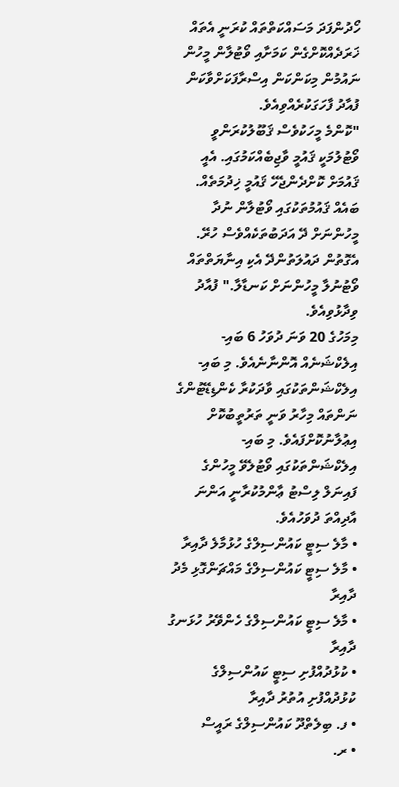ހޯދުންފަދަ މަސައްކަތްތައް ކުރަނީ އެތައް ޚަރަދެއްކޮށްގެން ކަމަށާއި ވޯޓުލާން މީހުން ނައުމުން މިކަންކަން އިސްރާފަކަށްވާކަން ފުއާދު ފާހަގަކުރެއްވިއެވެ.
"ކޮންމެ މީހަކުވެސް ޤަބޫލުކުރަންވީ ވޯޓުލުމަކީ ޤައުމީ ވާޖިބެއްކަމުގައި. އެއީ ޤައުމަށް ކޮށްދެންޖެހޭ ޤައުމީ ޚިދުމަތެއް. ބައެއް ޤައުމުތަކުގައި ވޯޓުލާން ނުދާ މީހުންނަށް ދޭ އަދަބުތަކެއްވެސް ހުރޭ. އެގޮތުން ދައުލަތުންދޭ އެކި އިނާޔަތްތައް ވޯޓުނުލާ މީހުންނަށް ކަނޑާލާ." ފުއާދު ވިދާޅުވިއެވެ.
މިމަހުގެ 20 ވަނަ ދުވަހު 6 ބައި-އިލެކްޝަނެއް އޮންނާނެއެވެ. މި ބައި-އިލެކްޝަންތަކުގައި ވާދަކުރާ ކެންޑިޑޭޓުންގެ ނަންތައް މިހާރު ވަނީ ތަރުތީބުކޮށް އިޢުލާނުކޮށްފައެވެ. މި ބައި-އިލެކްޝަންތަކުގައި ވޯޓުލެވޭ މީހުންގެ ފައިނަލް ލިސްޓު ޢާންމުކުރާނީ އަންނަ އާދިއްތަ ދުވަހުއެވެ.
• މާލެ ސިޓީ ކައުންސިލްގެ ހުޅުމާލެ ދާއިރާ
• މާލެ ސިޓީ ކައުންސިލްގެ މައްޗަންގޮޅި މެދު ދާއިރާ
• މާލެ ސިޓީ ކައުންސިލްގެ ހެންވޭރު ހުޅަނގު ދާއިރާ
• ކުޅުދުއްފުށި ސިޓީ ކައުންސިލްގެ ކުޅުދުއްފުށި އުތުރު ދާއިރާ
• ފ. ބިލެތްދޫ ކައުންސިލްގެ ރައީސް
• ރ.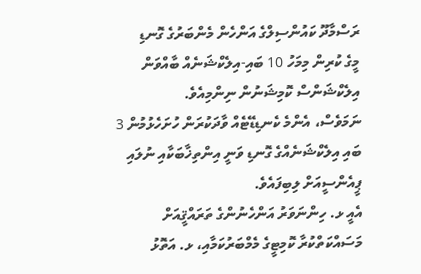ރަސްމާދޫ ކައުންސިލްގެ އަންހެން މެންބަރުގެ ގޮނޑި
މީގެ ކުރިން މިމަހު 10 ބައި-އިލެކްޝަނެއް ބާއްވަން އިލެކްޝަންސް ކޮމިޝަނުން ނިންމިއެވެ.
ނަމަވެސް، އެންމެ ކެނޑިޑޭޓެއް ވާދަކުރަން ހުށަހެޅުމުން 3 ބައި އިލެކްޝަނެއްގެ ގޮނޑި ވަނީ އިންތިޚާބަކާއި ނުލައި ޕީއެންސީއަށް ލިބިފައެވެ.
އެއީ ޅ. ހިންނަވަރު އަންހެނުންގެ ތަރައްޤީއަށް މަސައްކަތްކުރާ ކޮމިޓީގެ މެމްބަރުކަމާއި، ޅ. އަތޮޅު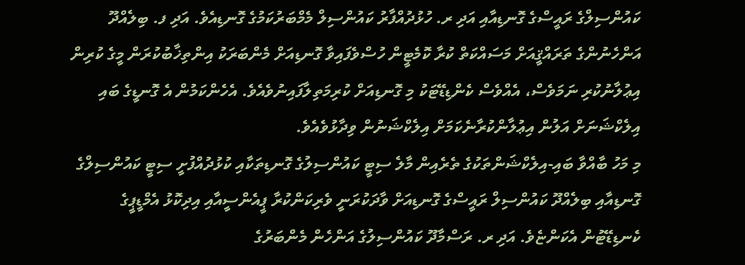ކައުންސިލްގެ ރައީސްގެ ގޮނޑިއާއި އަދި ރ. ހުޅުދުއްފާރު ކައުންސިލް މެމްބަރުކަމުގެ ގޮނޑިއެވެ. އަދި ފ. ބިލެއްދޫ އަންހެނުންގެ ތަރައްޤީއަށް މަސައްކަތް ކުރާ ކޮމެޓީން ހުސްވެފައިވާ ގޮނޑިއަށް މެންބަރަކު އިންތިޚާބުކުރަން މީގެ ކުރިން އިޢުލާނުކުރި ނަމަވެސް، އެއްވެސް ކެންޑިޑޭޓަކު މި ގޮނޑިއަށް ކުރިމަތިލާފައިނުވެއެވެ. އެހެންކަމުން އެ ގޮނޑީގެ ބައި އިލެކްޝަނަށް އަލުން އިޢުލާންކުރާނެކަމަށް އިލެކްޝަނުން ވިދާޅުވެއެވެ.
މި މަހު ބާއްވާ ބައި-އިލެކްޝަންތަކުގެ ތެރެއިން މާލެ ސިޓީ ކައުންސިލުގެ ގޮނޑިތަކާއި ކުޅުދުއްފުށީ ސިޓީ ކައުންސިލްގެ ގޮނޑިއާއި ބިލެއްދޫ ކައުންސިލް ރައީސްގެ ގޮނޑިއަށް ވާދަކުރަނީ ވެރިކަންކުރާ ޕީއެންސީއާއި އިދިކޮޅު އެމްޑީޕީގެ ކެނޑިޑޭޓުން އެކަންޏެވެ. އަދި ރ. ރަސްމާދޫ ކައުންސިލުގެ އަންހެން މެންބަރުގެ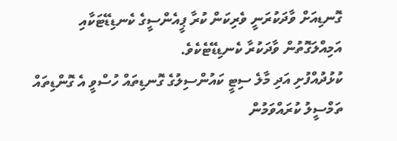ގޮނޑިއަށް ވާދަކުރަނީ ވެރިކަން ކުރާ ޕީއެންސީގެ ކެނޑިޑޭޓަކާއި އަމިއްލަގޮތުން ވާދަކުރާ ކެނޑިޑޭޓެކެވެ.
ކުޅުދުއްފުށި އަދި މާލެ ސިޓީ ކައުންސިލުގެ ގޮނޑިތައް ހުސްވީ އެ ގޮންޑިތައް ތަމްސީލު ކުރައްވަމުން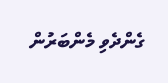ގެންދެވި މެންބަރުން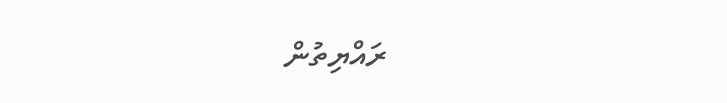ރައްޔިތުން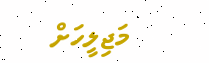މަޖިލީހަށް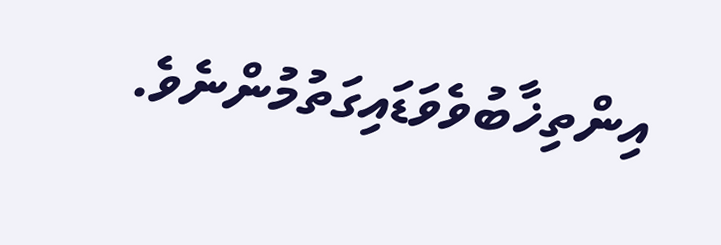އިންތިޚާބުވެވަޑައިގަތުމުންނެވެ.